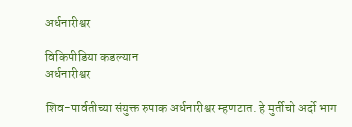अर्धनारीश्वर

विकिपीडिया कडल्यान
अर्धनारीश्वर

शिव-पार्वतीच्या संयुक्त रुपाक अर्धनारीश्वर म्हणटात. हे मुर्तीचो अर्दो भाग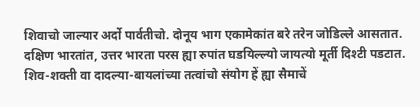शिवाचो जाल्यार अर्दो पार्वतीचो. दोनूय भाग एकामेकांत बरे तरेन जोडिल्ले आसतात. दक्षिण भारतांत, उत्तर भारता परस ह्या रुपांत घडयिल्ल्यो जायत्यो मूर्ती दिश्टी पडटात. शिव-शक्ती वा दादल्या-बायलांच्या तत्वांचो संयोग हें ह्या सैमाचें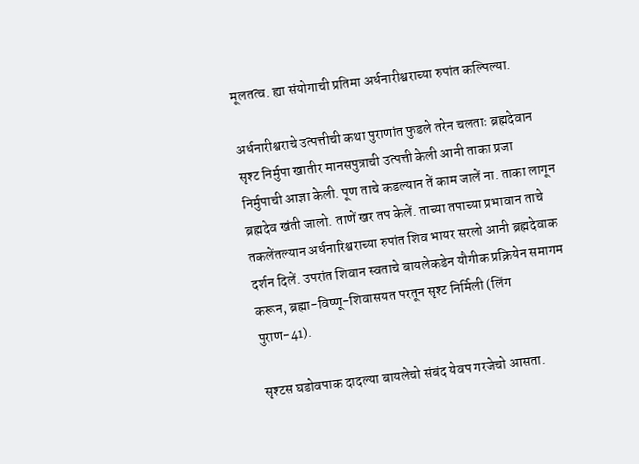मूलतत्व. ह्या संयोगाची प्रतिमा अर्धनारीश्वराच्या रुपांत कल्पिल्या.

अर्धनारीश्वराचे उत्पत्तीची कथा पुराणांत फुडले तरेन चलताः ब्रह्मदेवान सृश्ट निर्मुपा खातीर मानसपुत्राची उत्पत्ती केली आनी ताका प्रजा निर्मुपाची आज्ञा केली. पूण ताचे कडल्यान तें काम जालें ना. ताका लागून ब्रह्मदेव खंती जालो. ताणें खर तप केलें. ताच्या तपाच्या प्रभावान ताचे तकलेंतल्यान अर्धनारिश्वराच्या रुपांत शिव भायर सरलो आनी ब्रह्मदेवाक दर्शन दिलें. उपरांत शिवान स्वताचे बायलेकडेन यौगीक प्रक्रियेन समागम करून, ब्रह्मा-विष्णू-शिवासयत परतून सृश्ट निर्मिली (लिंग पुराण-41).

सृश्टस घडोवपाक दादल्या बायलेचो संबंद येवप गरजेचो आसता.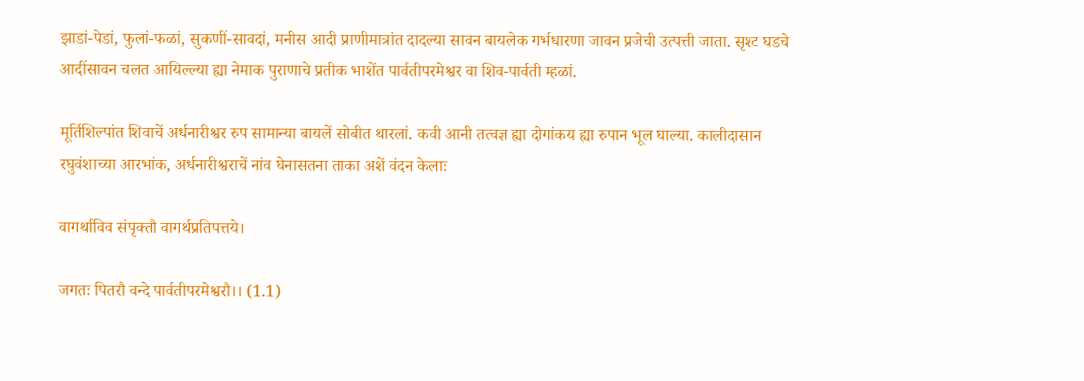झाडां-पेडां, फुलां-फळां, सुकणीं-सावदां, मनीस आदी प्राणीमात्रांत दादल्या सावन बायलेक गर्भधारणा जावन प्रजेची उत्पत्ती जाता. सृश्ट घडचे आदींसावन चलत आयिल्ल्या ह्या नेमाक पुराणाचे प्रतीक भाशेंत पार्वतीपरमेश्वर वा शिव-पार्वती म्हळां.

मूर्तिशिल्पांत शिवाचें अर्धनारीश्वर रुप सामान्या बायलें सोबीत थारलां. कवी आनी तत्वज्ञ ह्या दोगांकय ह्या रुपान भूल घाल्या. कालीदासान रघुवंशाच्या आरभांक, अर्धनारीश्वराचें नांव घेनासतना ताका अशें वंदन केलाः

वागर्थाविव संपृक्तौ वागर्थप्रतिपत्तये।

जगतः पितरौ वन्दे पार्वतीपरमेश्वरौ।। (1.1)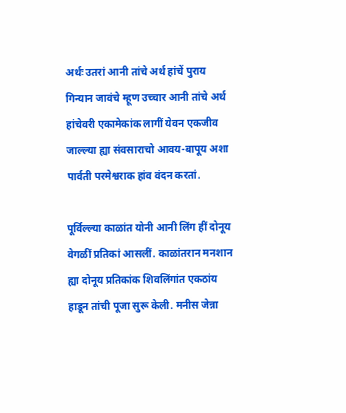अर्थः उतरां आनी तांचे अर्थ हांचें पुराय गिन्यान जावंचे म्हूण उच्चार आनी तांचे अर्थ हांचेवरी एकामेकांक लागीं येवन एकजीव जाल्ल्या ह्या संवसाराचो आवय-बापूय अशा पार्वती परमेश्वराक हांव वंदन करतां.

पूर्विल्ल्या काळांत योनी आनी लिंग हीं दोनूय वेगळीं प्रतिकां आसलीं. काळांतरान मनशान ह्या दोनूय प्रतिकांक शिवलिंगांत एकठांय हाडून तांची पूजा सुरू केली. मनीस जेन्ना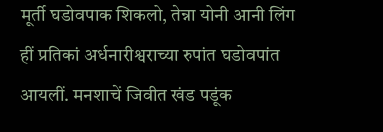मूर्ती घडोवपाक शिकलो, तेन्ना योनी आनी लिंग हीं प्रतिकां अर्धनारीश्वराच्या रुपांत घडोवपांत आयलीं. मनशाचें जिवीत खंड पडूंक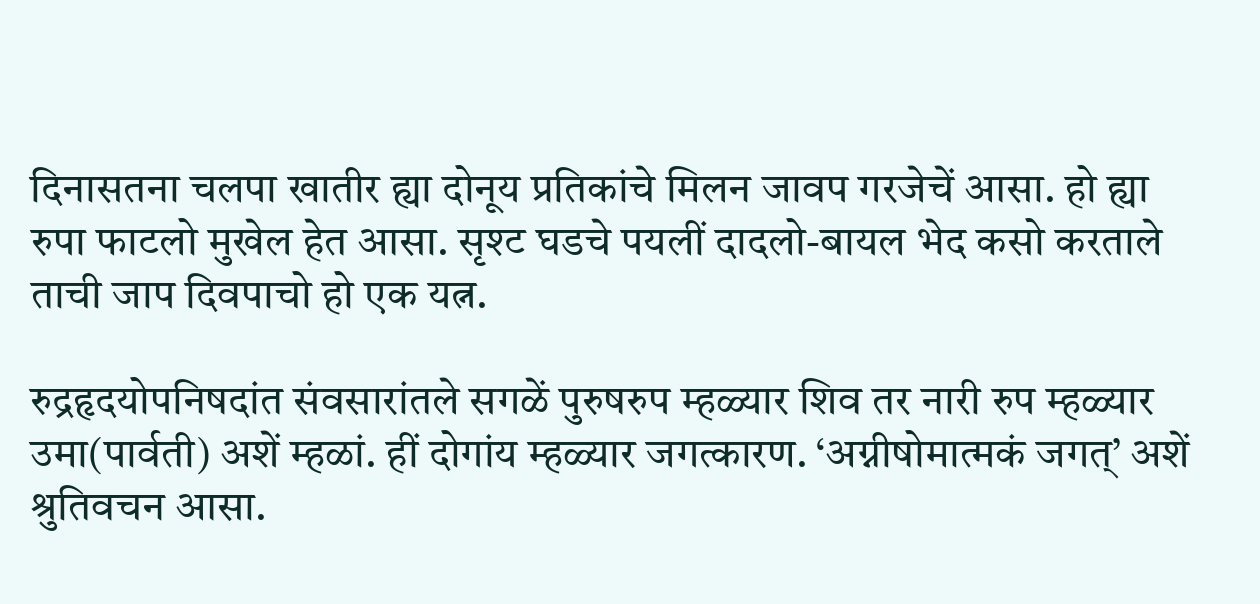दिनासतना चलपा खातीर ह्या दोनूय प्रतिकांचे मिलन जावप गरजेचें आसा. हो ह्या रुपा फाटलो मुखेल हेत आसा. सृश्ट घडचे पयलीं दादलो-बायल भेद कसो करताले ताची जाप दिवपाचो हो एक यत्न.

रुद्रहृदयोपनिषदांत संवसारांतले सगळें पुरुषरुप म्हळ्यार शिव तर नारी रुप म्हळ्यार उमा(पार्वती) अशें म्हळां. हीं दोगांय म्हळ्यार जगत्कारण. ‘अग्नीषोमात्मकं जगत्’ अशें श्रुतिवचन आसा.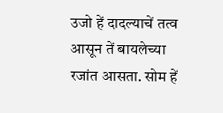उजो हें दादल्याचें तत्व आसून तें बायलेच्या रजांत आसता. सोम हें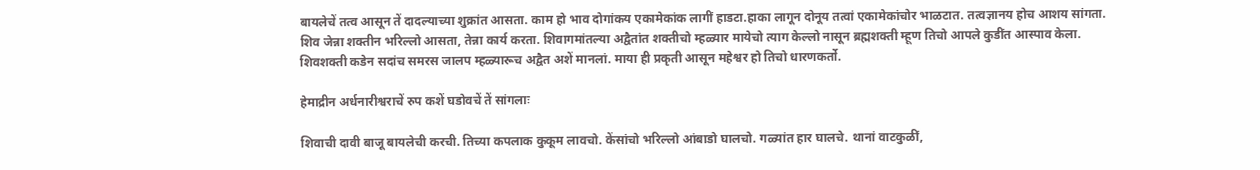बायलेचें तत्व आसून तें दादल्याच्या शुक्रांत आसता. काम हो भाव दोगांकय एकामेकांक लागीं हाडटा.हाका लागून दोनूय तत्वां एकामेकांचोर भाळटात. तत्वज्ञानय होच आशय सांगता. शिव जेन्ना शक्तीन भरिल्लो आसता, तेन्ना कार्य करता. शिवागमांतल्या अद्वैतांत शक्तीचो म्हळ्यार मायेचो त्याग केल्लो नासून ब्रह्मशक्ती म्हूण तिचो आपले कुडींत आस्पाव केला. शिवशक्ती कडेन सदांच समरस जालप म्हळ्यारूच अद्वैत अशें मानलां. माया ही प्रकृती आसून महेश्वर हो तिचो धारणकर्तो.

हेमाद्रीन अर्धनारीश्वराचें रुप कशें घडोवचें तें सांगलाः

शिवाची दावी बाजू बायलेची करची. तिच्या कपलाक कुकूम लावचो. केंसांचो भरिल्लो आंबाडो घालचो. गळ्यांत हार घालचे. थानां वाटकुळीं,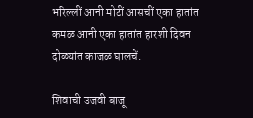भरिल्लीं आनी मोटीं आसचीं एका हातांत कमळ आनी एका हातांत हारशी दिवन दोळ्यांत काजळ घालचें.

शिवाची उजवी बाजू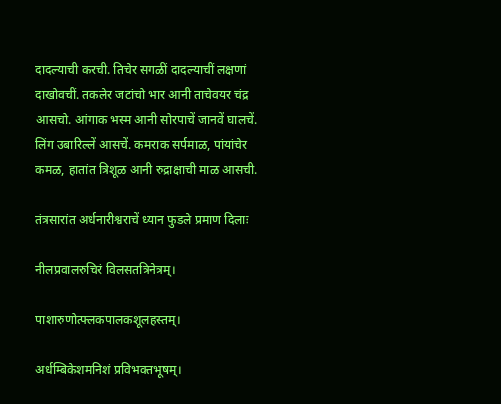दादल्याची करची. तिचेर सगळीं दादल्याचीं लक्षणां दाखोवचीं. तकलेर जटांचो भार आनी ताचेवयर चंद्र आसचो. आंगाक भस्म आनी सोरपाचें जानवें घालचें. लिंग उबारिल्लें आसचें. कमराक सर्पमाळ, पांयांचेर कमळ, हातांत त्रिशूळ आनी रुद्राक्षाची माळ आसची.

तंत्रसारांत अर्धनारीश्वराचें ध्यान फुडले प्रमाण दिलाः

नीलप्रवालरुचिरं विलसतत्रिनेत्रम्।

पाशारुणोत्फ्लकपालकशूलहस्तम्।

अर्धम्बिकेशमनिशं प्रविभक्तभूषम्।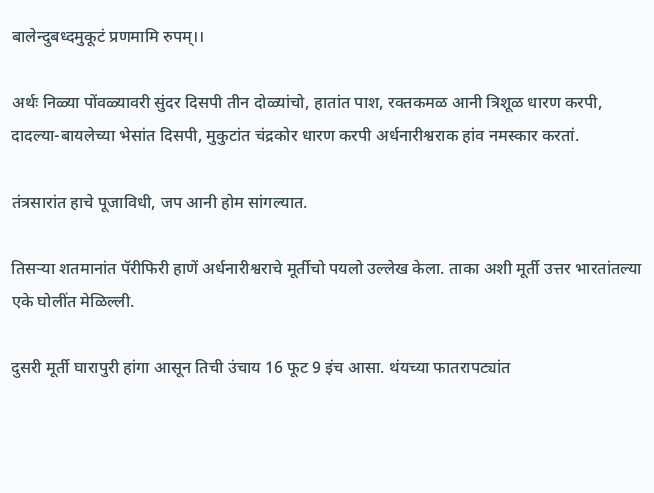बालेन्दुबध्दमुकूटं प्रणमामि रुपम्।।

अर्थः निळ्या पोंवळ्यावरी सुंदर दिसपी तीन दोळ्यांचो, हातांत पाश, रक्तकमळ आनी त्रिशूळ धारण करपी, दादल्या-बायलेच्या भेसांत दिसपी, मुकुटांत चंद्रकोर धारण करपी अर्धनारीश्वराक हांव नमस्कार करतां.

तंत्रसारांत हाचे पूजाविधी, जप आनी होम सांगल्यात.

तिसऱ्या शतमानांत पॅरीफिरी हाणें अर्धनारीश्वराचे मूर्तीचो पयलो उल्लेख केला. ताका अशी मूर्ती उत्तर भारतांतल्या एके घोलींत मेळिल्ली.

दुसरी मूर्ती घारापुरी हांगा आसून तिची उंचाय 16 फूट 9 इंच आसा. थंयच्या फातरापट्यांत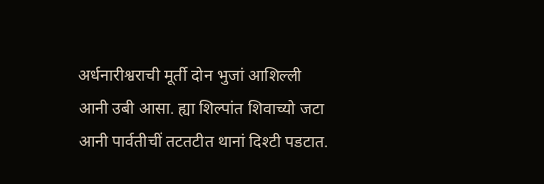अर्धनारीश्वराची मूर्ती दोन भुजां आशिल्ली आनी उबी आसा. ह्या शिल्पांत शिवाच्यो जटा आनी पार्वतीचीं तटतटीत थानां दिश्टी पडटात.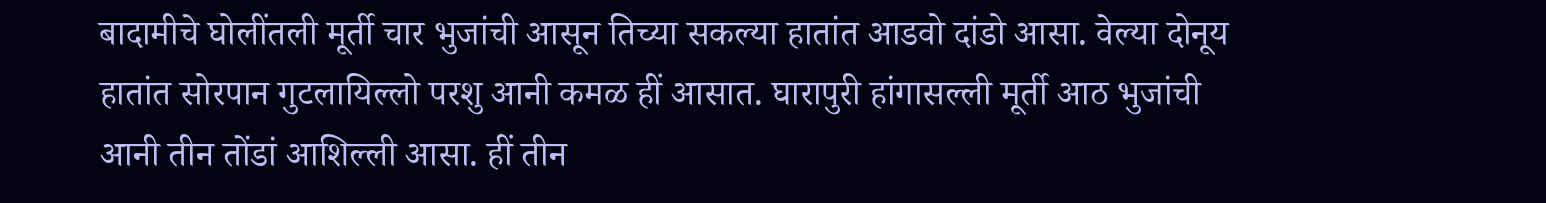बादामीचे घोलींतली मूर्ती चार भुजांची आसून तिच्या सकल्या हातांत आडवो दांडो आसा. वेल्या दोनूय हातांत सोरपान गुटलायिल्लो परशु आनी कमळ हीं आसात. घारापुरी हांगासल्ली मूर्ती आठ भुजांची आनी तीन तोंडां आशिल्ली आसा. हीं तीन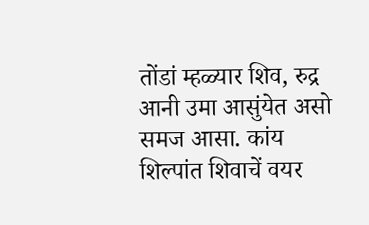तोंडां म्हळ्यार शिव, रुद्र आनी उमा आसुंयेत असो समज आसा. कांय शिल्पांत शिवाचें वयर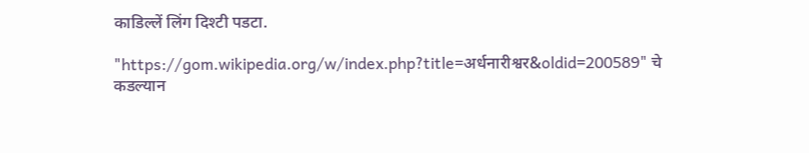काडिल्लें लिंग दिश्टी पडटा.

"https://gom.wikipedia.org/w/index.php?title=अर्धनारीश्वर&oldid=200589" चे कडल्यान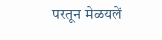परतून मेळयलें